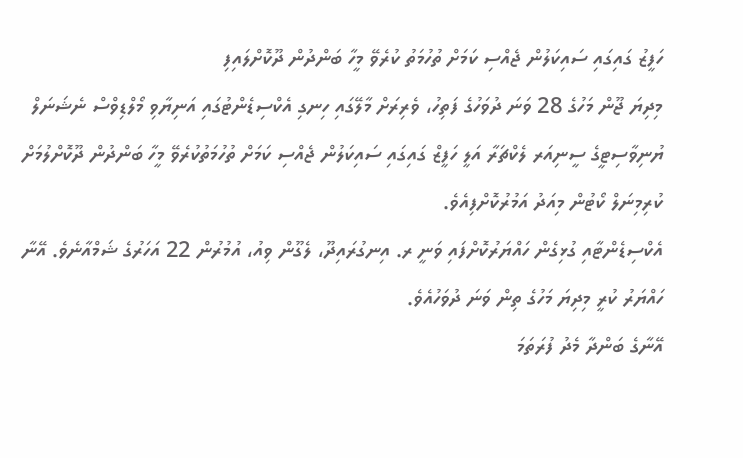ހަފީޒު ގައިގައި ސައިކަލުން ޖެއްސި ކަމަށް ތުހުމަތު ކުރެވޭ މީހާ ބަންދުން ދޫކޮށްލައިފި
މިދިޔަ ޖޫން މަހުގެ 28 ވަނަ ދުވަހުގެ ފަތިހު، ވެރިރަށް މާލޭގައި ހިނގި އެކްސިޑެންޓުގައި އަނިޔާވި މޯލްޑިވްސް ނެޝަނަލް ޔުނިވާސިޓީގެ ސީނިއަރ ލެކްޗަރާ އަލީ ހަފީޒް ގައިގައި ސައިކަލުން ޖެއްސި ކަމަށް ތުހުމަތުކުރެވޭ މީހާ ބަންދުން ދޫކޮށްލުމަށް ކުރިމިނަލް ކޯޓުން މިއަދު އަމުރުކޮށްފިއެވެ.
އެކްސިޑެންޓާއި ގުޅިގެން ހައްޔަރުކޮށްފައި ވަނީ ރ. އިނގުރައިދޫ، ލެގޫން ވިއު، އުމުރުން 22 އަހަރުގެ ޝަމްއާނެވެ. އޭނާ ހައްޔަރު ކުރީ މިދިޔަ މަހުގެ ތިން ވަނަ ދުވަހުއެވެ.
އޭނާގެ ބަންދާ މެދު ފުރަތަމަ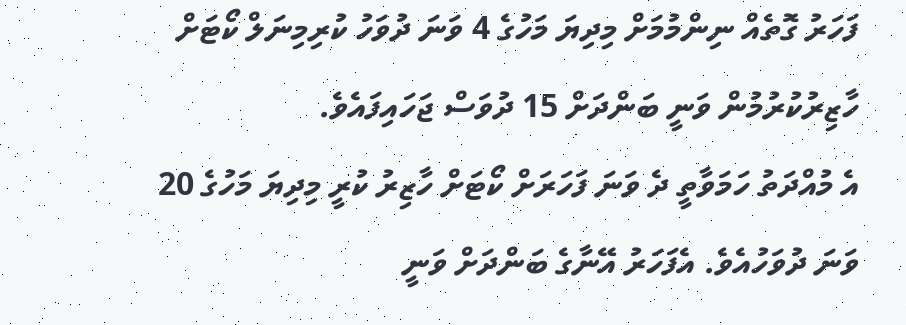ފަހަރު ގޮތެއް ނިންމުމަށް މިދިޔަ މަހުގެ 4 ވަނަ ދުވަހު ކުރިމިނަލް ކޯޓަށް ހާޒިރުކުރުމުން ވަނީ ބަންދަށް 15 ދުވަސް ޖަހައިފައެވެ.
އެ މުއްދަތު ހަމަވާތީ ދެ ވަނަ ފަހަރަށް ކޯޓަށް ހާޒިރު ކުރީ މިދިޔަ މަހުގެ 20 ވަނަ ދުވަހުއެވެ. އެފަހަރު އޭނާގެ ބަންދަށް ވަނީ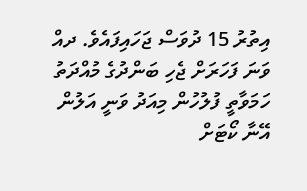އިތުރު 15 ދުވަސް ޖަހައިފައެވެ. ދއް ވަނަ ފަހަރަށް ޖެހި ބަންދުގެ މުއްދަތު ހަމަވާތީ ފުލުހުން މިއަދު ވަނީ އަލުން އޭނާ ކޯޓަށް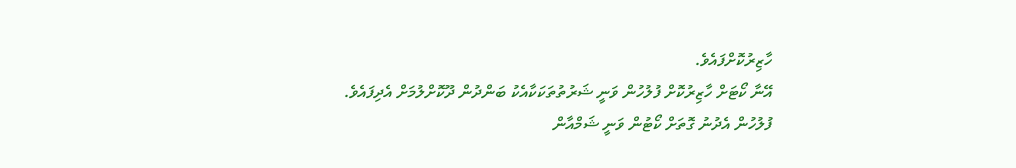ހާޒިރުކޮށްފައެވެ.
އޭނާ ކޯޓަށް ހާޒިރުކޮށް ފުލުހުން ވަނީ ޝަރުތުތަކަކާއެކު ބަންދުން ދޫކޮށްލުމަށް އެދިފައެވެ.
ފުލުހުން އެދުނު ގޮތަށް ކޯޓުން ވަނީ ޝަމްއާން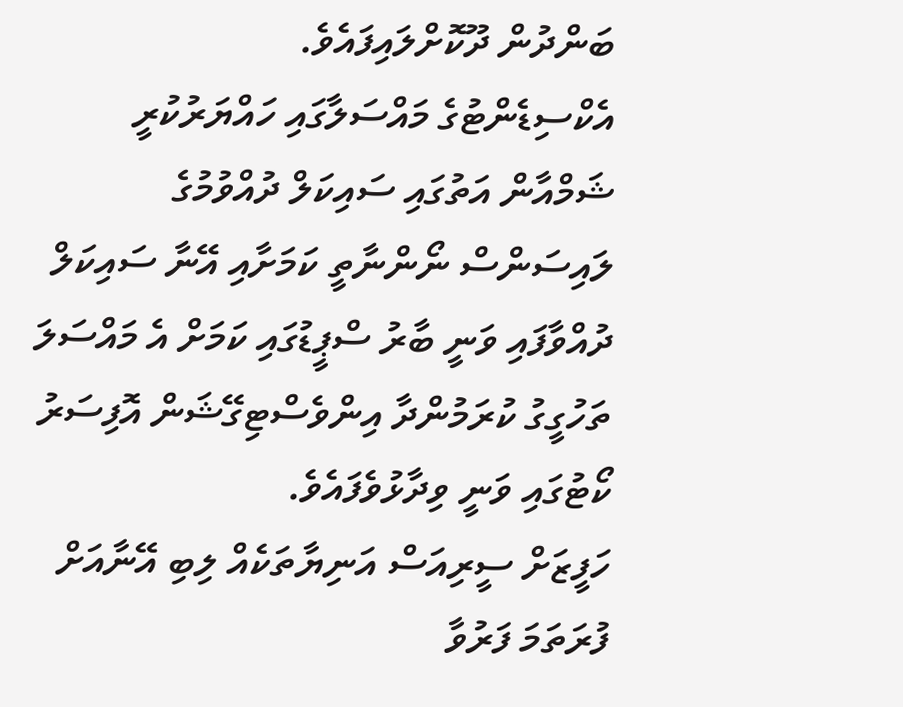ބަންދުން ދޫކޮށްލައިފައެވެ.
އެކްސިޑެންޓުގެ މައްސަލާގައި ހައްޔަރުކުރީ ޝަމްއާން އަތުގައި ސައިކަލް ދުއްވުމުގެ ލައިސަންސް ނޯންނާތީ ކަމަށާއި އޭނާ ސައިކަލް ދުއްވާފައި ވަނީ ބާރު ސްޕީޑުގައި ކަމަށް އެ މައްސަލަ ތަހުގީގު ކުރަމުންދާ އިންވެސްޓިގޭޝަން އޮފިސަރު ކޯޓުގައި ވަނީ ވިދާޅުވެފައެވެ.
ހަފީޒަށް ސީރިއަސް އަނިޔާތަކެއް ލިބި އޭނާއަށް ފުރަތަމަ ފަރުވާ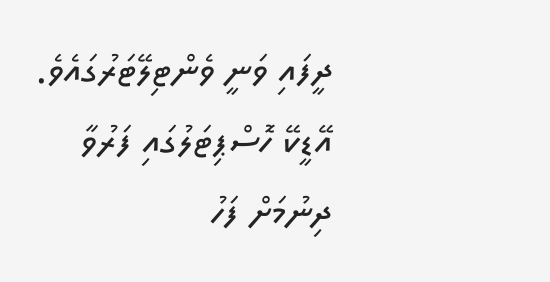ދީފައި ވަނީ ވެންޓިލޭޓަރުގައެވެ. އޭޑީކޭ ހޮސްޕިޓަލުގައި ފަރުވާ ދިނުމަށް ފަހު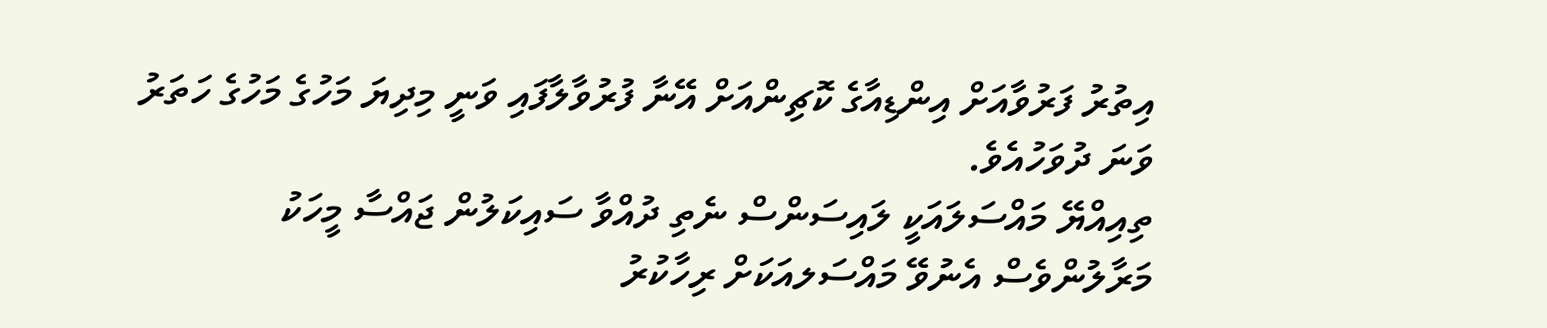އިތުރު ފަރުވާއަށް އިންޑިއާގެ ކޮޗިންއަށް އޭނާ ފުރުވާލާފައި ވަނީ މިދިޔަ މަހުގެ މަހުގެ ހަތަރު ވަނަ ދުވަހުއެވެ.
ތިއިއްޔޭ މައްސަލައަކީ ލައިސަންސް ނެތި ދުއްވާ ސައިކަލުން ޖައްސާ މީހަކު މަރާލުންވެސް އެނުވޭ މައްސަލއަކަށް ރިހާކުރު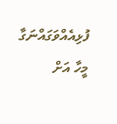ފުޅިއެއްވަގައްނަގާ މީހާ އަށް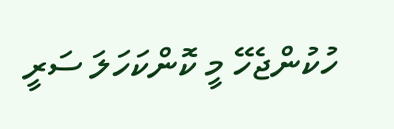ހުކުންޖެހޭ މީ ކޮންކަހަލަ ސަރީ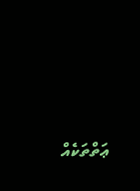ޢަތްތަކެއް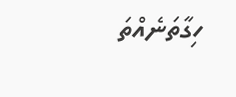ހިގާތަނެއްތަ